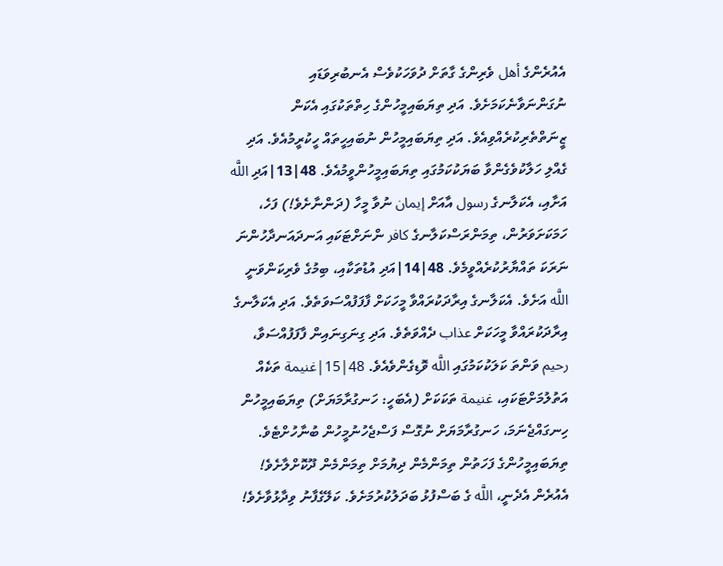އެއުރެންގެ أهل ވެރިންގެ ގާތަށް ދުވަހަކުވެސް އެނބުރިވަޑައި ނުގަންނަވާނެކަމަށެވެ. އަދި ތިޔަބައިމީހުންގެ ހިތްތަކުގައި އެކަން ޒީނަތްތެރިކުރެއްވިއެވެ. އަދި ތިޔަބައިމީހުން ނުބައިހީތައް ހީކުރީމުއެވެ. އަދި ގެއްލި ހަލާކުވެގެންވާ ބަޔަކުކަމުގައި ތިޔަބައިމީހުންވީމުއެވެ. 48|13|އަދި اللَّه އަށާއި، އެކަލާނގެ رسول އާއަށް إيمان ނުވާ މީހާ (ދަންނާށެވެ!) ފަހެ، ހަމަކަށަވަރުން، ތިމަންރަސްކަލާނގެ كافر ންނަށްޓަކައި އަނދައަނދާހުންނަ ނަރަކަ ތައްޔާރުކުރެއްވީމެވެ. 48|14|އަދި އުޑުތަކާއި، ބިމުގެ ވެރިކަންވަނީ اللَّه އަށެވެ. އެކަލާނގެ އިރާދަކުރައްވާ މީހަކަށް ފާފަފުއްސަވަތެވެ. އަދި އެކަލާނގެ އިރާދަކުރައްވާ މީހަކަށް عذاب ދެއްވަތެވެ. އަދި ގިނަގިނައިން ފާފަފުއްސަވާ، رحيم ވަންތަ ކަލަކުކަމުގައި اللَّه ވޮޑިގެންވެއެވެ. 48|15|غنيمة ތަކެއް އަތުލުމަށްޓަކައި، غنيمة ތަކަކަށް (އެބަހީ: ހަނގުރާމަޔަށް) ތިޔަބައިމީހުން ހިނގައްޖެނަމަ، ހަނގުރާމަޔަށް ނުގޮސް ފަސްޖެހުނުމީހުން ބުނާހުށްޓެވެ. ތިޔަބައިމީހުންގެ ފަހަތުން ތިމަންމެން ދިޔުމަށް ތިމަންމެން ދޫކޮށްލާށެވެ! އެއުރެން އެދެނީ، اللَّه ގެ ބަސްފުޅު ބަދަލުކުރުމަށެވެ. ކަލޭގެފާނު ވިދާޅުވާށެވެ!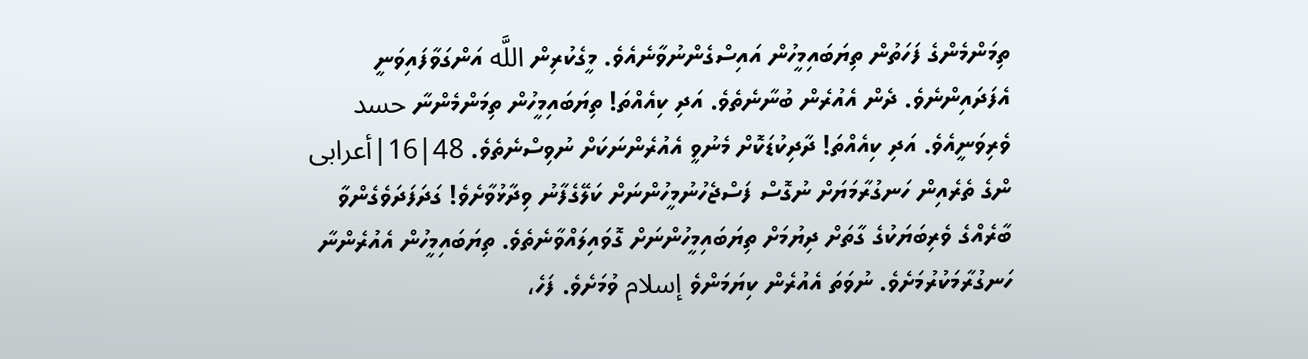ތިމަންމެންގެ ފަހަތުން ތިޔަބައިމީހުން އައިސްގެންނުވާނެއެވެ. މީގެކުރިން اللَّه އަންގަވާފައިވަނީ އެފަދައިންނެވެ. ދެން އެއުރެން ބުނާނެތެވެ. އަދި ކިއެއްތަ! ތިޔަބައިމީހުން ތިމަންމެންނާ حسد ވެރިވަނީއެވެ. އަދި ކިއެއްތަ! ދާދިކުޑަކޮށް މެނުވީ އެއުރެންނަކަށް ނުވިސްނެތެވެ. 48|16|أعرابى ންގެ ތެރެއިން ހަނގުރާމަޔަށް ނުގޮސް ފަސްޖެހުނުމީހުންނަށް ކަލޭގެފާނު ވިދާޅުވާށެވެ! ގަދަފަދަވެގެންވާ ބާރެއްގެ ވެރިބަޔަކުގެ ގާތަށް ދިޔުމަށް ތިޔަބައިމީހުންނަށް ގޮވައިލައްވާނެތެވެ. ތިޔަބައިމީހުން އެއުރެންނާ ހަނގުރާމަކުރުމަށެވެ. ނުވަތަ އެއުރެން ކިޔަމަންވެ إسلام ވުމަށެވެ. ފަހެ،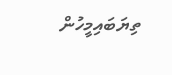ތިޔަބައިމީހުން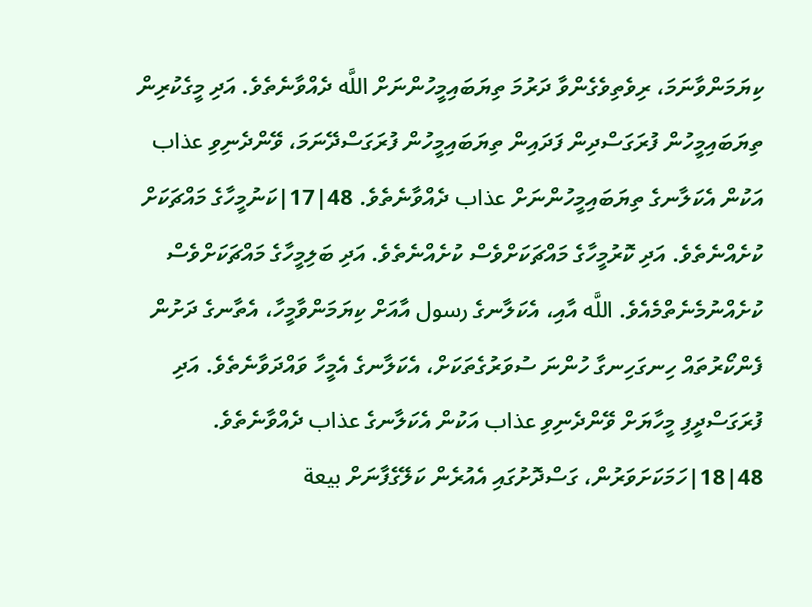ކިޔަމަންވާނަމަ، ރިވެތިވެގެންވާ ދަރުމަ ތިޔަބައިމީހުންނަށް اللَّه ދެއްވާނެތެވެ. އަދި މީގެކުރިން ތިޔަބައިމީހުން ފުރަގަސްދިން ފަދައިން ތިޔަބައިމީހުން ފުރަގަސްދޭނަމަ، ވޭންދެނިވި عذاب އަކުން އެކަލާނގެ ތިޔަބައިމީހުންނަށް عذاب ދެއްވާނެތެވެ. 48|17|ކަނުމީހާގެ މައްޗަކަށް ކުށެއްނެތެވެ. އަދި ކޮރުމީހާގެ މައްޗަކަށްވެސް ކުށެއްނެތެވެ. އަދި ބަލިމީހާގެ މައްޗަކަށްވެސް ކުށެއްނުމެނެތްމެއެވެ. اللَّه އާއި، އެކަލާނގެ رسول އާއަށް ކިޔަމަންވާމީހާ، އެތާނގެ ދަށުން ފެންކޯރުތައް ހިނގަހިނގާ ހުންނަ ސުވަރުގެތަކަށް، އެކަލާނގެ އެމީހާ ވައްދަވާނެތެވެ. އަދި ފުރަގަސްދީފި މީހާޔަށް ވޭންދެނިވި عذاب އަކުން އެކަލާނގެ عذاب ދެއްވާނެތެވެ. 48|18|ހަމަކަށަވަރުން، ގަސްދޮށުގައި އެއުރެން ކަލޭގެފާނަށް بيعة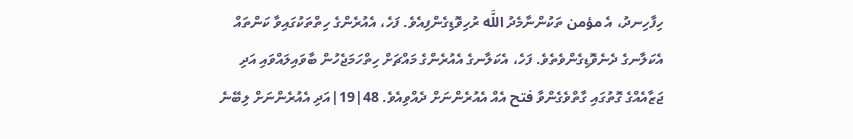ހިފާހިނދު، އެ مؤمن ތަކުންނާމެދު اللَّه ރުހިވޮޑިގެންފިއެވެ. ފަހެ، އެއުރެންގެ ހިތްތަކުގައިވާ ކަންތައް އެކަލާނގެ ދެނެވޮޑިގެންވެތެވެ. ފަހެ، އެކަލާނގެ އެއުރެންގެ މައްޗަށް ހިތްހަމަޖެހުން ބާވައިލައްވައި އަދި ޖަޒާއެއްގެ ގޮތުގައި ގާތްވެގެންވާ فتح އެއް އެއުރެންނަށް ދެއްވިއެވެ. 48|19|އަދި އެއުރެންނަށް ލިބޭނެ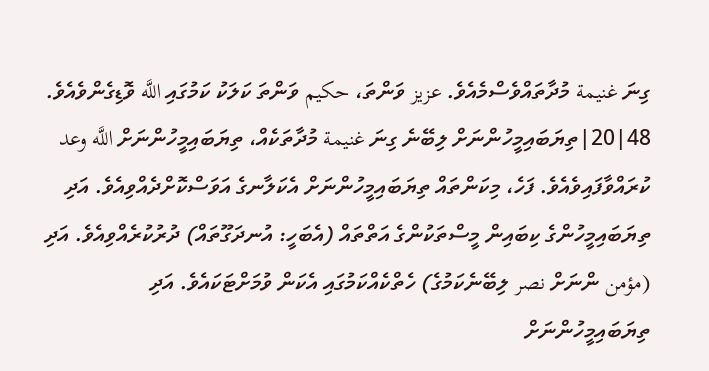ގިނަ غنيمة މުދާތައްވެސްމެއެވެ. عزيز ވަންތަ، حكيم ވަންތަ ކަލަކު ކަމުގައި اللَّه ވޮޑިގެންވެއެވެ. 48|20|ތިޔަބައިމީހުންނަށް ލިބޭނެ ގިނަ غنيمة މުދާތަކެއް، ތިޔަބައިމީހުންނަށް اللَّه وعد ކުރައްވާފައިވެއެވެ. ފަހެ، މިކަންތައް ތިޔަބައިމީހުންނަށް އެކަލާނގެ އަވަސްކޮށްދެއްވިއެވެ. އަދި ތިޔަބައިމީހުންގެ ކިބައިން މީސްތަކުންގެ އަތްތައް (އެބަހީ: އުނދަގޫތައް) ދުރުކުރެއްވިއެވެ. އަދި (مؤمن ންނަށް نصر ލިބޭނެކަމުގެ) ހެތްކެއްކަމުގައި އެކަން ވުމަށްޓަކައެވެ. އަދި ތިޔަބައިމީހުންނަށް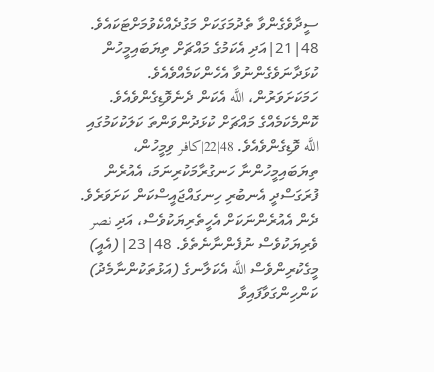ސީދާވެގެންވާ ތެދުމަގަކަށް މަގުދެއްކެވުމަށްޓަކައެވެ. 48|21|އަދި އެކަމުގެ މައްޗަށް ތިޔަބައިމީހުން ކުޅަދާނަވެގެންނުވާ އެހެންކަމެއްވެއެވެ. ހަމަކަށަވަރުން، اللَّه އެކަން ދެނެވޮޑިގެންވެއެވެ. ކޮންމެކަމެއްގެ މައްޗަށް ކުޅަދުންވަންތަ ކަލަކުކަމުގައި اللَّه ވޮޑިގެންވެއެވެ. 48|22|كافر ވިމީހުން، ތިޔަބައިމީހުންނާ ހަނގުރާމަކުރިނަމަ، އެއުރެން ފުރަގަސްދީ އެނބުރި ހިނގައްޖައީސްކަން ކަށަވަރެވެ. ދެން އެއުރެންނަކަށް އެހީތެރިޔަކުވެސް، އަދި نصر ވެރިޔަކުވެސް ނުފެންނާނެތެވެ. 48|23|(އެއީ) މީގެކުރިންވެސް اللَّه އެކަލާނގެ (އަޅުތަކުންނާމެދު) ކަންހިންގަވާފައިވާ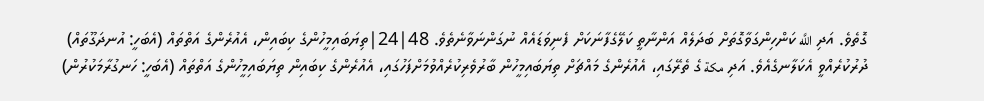ގޮތެވެ. އަދި اللَّه ކަންހިންގަވާގޮތަށް ބަދަލެއް އަންނާތީ ކަލޭގެފާނަކަށް ފެނިވަޑައެއް ނުގަންނަވާނެތެވެ. 48|24|ތިޔަބައިމީހުންގެ ކިބައިން، އެއުރެންގެ އަތްތައް (އެބަހީ: އުނދަގޫތައް) ދުރުކުރެއްވީ އެކަލާނގެއެވެ. އަދި مكة ގެ ތެރޭގައި، އެއުރެންގެ މައްޗަށް ތިޔަބައިމީހުން ބާރުވެރިކުރެއްވުމަށްފަހުގައި، އެއުރެންގެ ކިބައިން ތިޔަބައިމީހުންގެ އަތްތައް (އެބަހީ: ހަނގުރާމަކުރުން)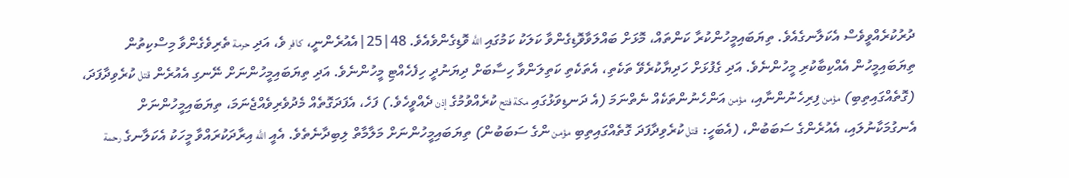ދުރުކުރެއްވީވެސް އެކަލާނގެއެވެ. ތިޔަބައިމީހުންކުރާ ކަންތައް، މޮޅަށް ބައްލަވާވޮޑިގެންވާ ކަލަކު ކަމުގައި اللَّه ވޮޑިގެންވެއެވެ. 48|25|އެއުރެންނީ، كافر ވެ، އަދި حرمة ތެރިވެގެންވާ މިސްކިތުން ތިޔަބައިމީހުން އެއްކިބާކުރި މީހުންނެވެ. އަދި ގެފުޅަށް ހަދިޔާކުރެވޭ ތަކެތި، އެތަކެތި ކަތިލަންވާ ހިސާބަށް ދިޔަނުދީ ހިފެހެއްޓި މީހުންނެވެ. އަދި ތިޔަބައިމީހުންނަށް ނޭނގި އެއުރެން قتل ކުރެވިދާފަދަ، (ގޮތެއްގައިތިބި) مؤمن ފިރިހެނުންނާއި، مؤمن އަންހެނުންތަކެއް ނެތްނަމަ (އެ ދަނޑިވަޅުގައި مكة فتح ކުރެއްވުމުގެ إذن ދެއްވީހެވެ.) ފަހެ، އެފަދަގޮތެއް މެދުވެރިވެއްޖެނަމަ، ތިޔަބައިމީހުންނަށް އެނގުމަކާނުލައި، އެއުރެންގެ ސަބަބުން، (އެބަހީ: قتل ކުރެވިދާފަދަ ގޮތެއްގައިތިބި مؤمن ންގެ ސަބަބުން) ތިޔަބައިމީހުންނަށް މަލާމާތް ލިބިދާނެތެވެ. އެއީ اللَّه އިރާދަކުރައްވާ މީހަކު އެކަލާނގެ رحمة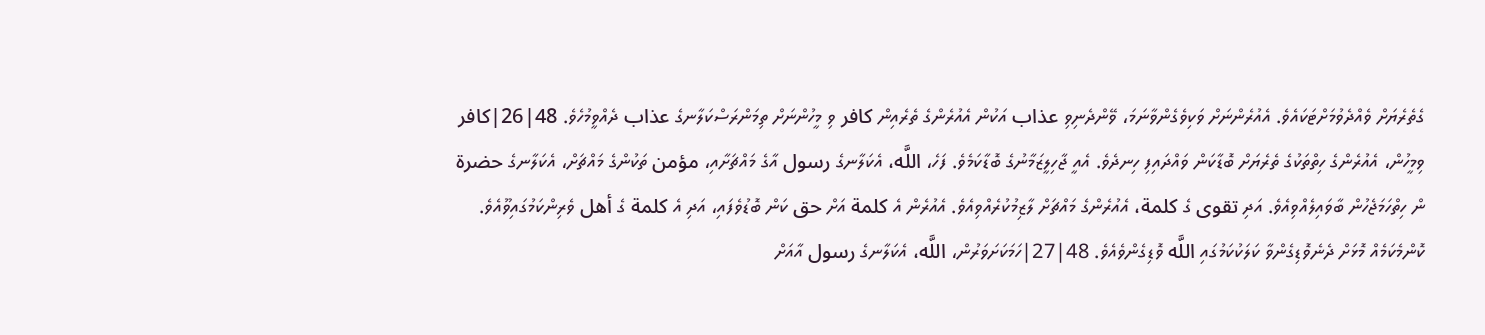ގެތެރެޔަށް ވެއްދެވުމަށްޓަކައެވެ. އެއުރެންނަށް ވަކިވެގެންވާނަމަ، ވޭންދެނިވި عذاب އަކުން އެއުރެންގެ ތެރެއިން كافر ވި މީހުންނަށް ތިމަންރަސްކަލާނގެ عذاب ދެއްވީމުހެވެ. 48|26|كافر ވިމީހުން، އެއުރެންގެ ހިތްތަކުގެ ތެރެޔަށް ބޮޑާކަން ވައްދައިފި ހިނދެވެ. އެއީ ޖާހިލީޒަމާނުގެ ބޮޑާކަމެވެ. ފަހެ، اللَّه، އެކަލާނގެ رسول އާގެ މައްޗަށާއި، مؤمن ތަކުންގެ މައްޗަށް، އެކަލާނގެ حضرة ން ހިތްހަމަޖެހުން ބާވައިލެއްވިއެވެ. އަދި تقوى ގެ كلمة، އެއުރެންގެ މައްޗަށް ލާޒިމުކުރެއްވިއެވެ. އެއުރެން އެ كلمة އަށް حق ކަން ބޮޑުވެފައި، އަދި އެ كلمة ގެ أهل ވެރިންކަމުގައިވޫއެވެ. ކޮންމެކަމެއް މޮޅަށް ދެނެވޮޑިގެންވާ ކަލަކުކަމުގައި اللَّه ވޮޑިގެންވެއެވެ. 48|27|ހަމަކަށަވަރުން، اللَّه، އެކަލާނގެ رسول އާއަށް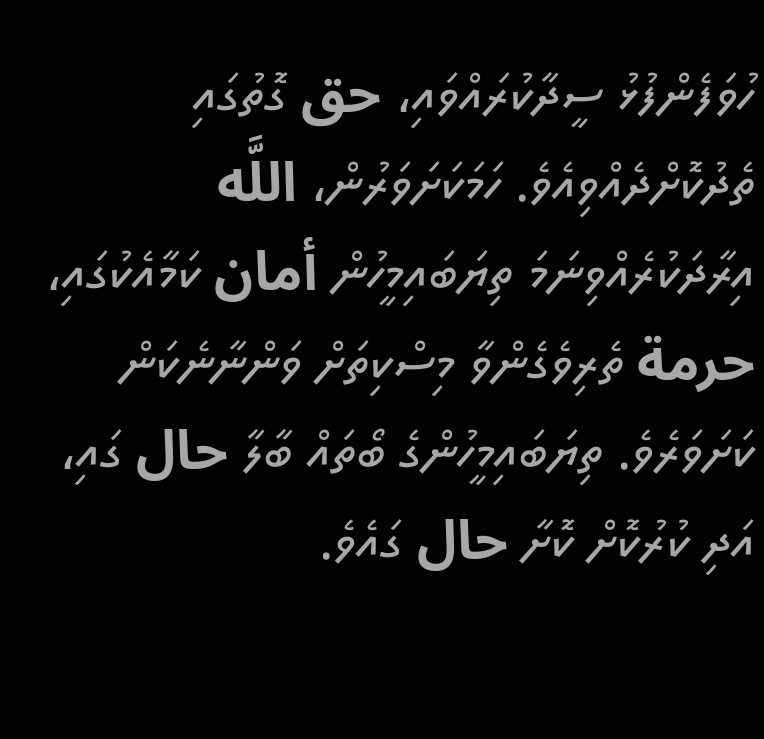ހުވަފެންފުޅު ސީދާކުރައްވައި، حق ގޮތުގައި ތެދުކޮށްދެއްވިއެވެ. ހަމަކަށަވަރުން، اللَّه އިރާދަކުރެއްވިނަމަ ތިޔަބައިމީހުން أمان ކަމާއެކުގައި، حرمة ތެރިވެގެންވާ މިސްކިތަށް ވަންނާނެކަން ކަށަވަރެވެ. ތިޔަބައިމީހުންގެ ބޯތައް ބާލާ حال ގައި، އަދި ކުރުކޮށް ކޮށާ حال ގައެވެ.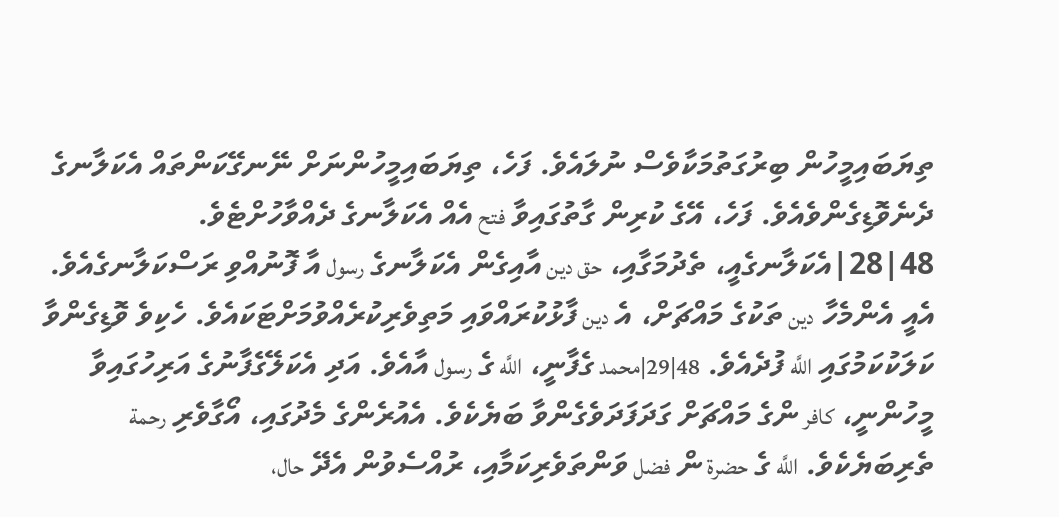ތިޔަބައިމީހުން ބިރުގަތުމަކާވެސް ނުލައެވެ. ފަހެ، ތިޔަބައިމީހުންނަށް ނޭނގޭކަންތައް އެކަލާނގެ ދެނެވޮޑިގެންވެއެވެ. ފަހެ، އޭގެ ކުރިން ގާތުގައިވާ فتح އެއް އެކަލާނގެ ދެއްވާހުށްޓެވެ. 48|28|އެކަލާނގެއީ، ތެދުމަގާއި، حق دين އާއިގެން އެކަލާނގެ رسول އާ ފޮނުއްވި ރަސްކަލާނގެއެވެ. އެއީ އެންމެހާ دين ތަކުގެ މައްޗަށް، އެ دين ފާޅުކުރައްވައި މަތިވެރިކުރެއްވުމަށްޓަކައެވެ. ހެކިވެ ވޮޑިގެންވާ ކަލަކުކަމުގައި اللَّه ފުދެއެވެ. 48|29|محمد ގެފާނީ، اللَّه ގެ رسول އާއެވެ. އަދި އެކަލޭގެފާނުގެ އަރިހުގައިވާ މީހުންނީ، كافر ންގެ މައްޗަށް ގަދަފަދަވެގެންވާ ބަޔެކެވެ. އެއުރެންގެ މެދުގައި، އޯގާވެރި رحمة ތެރިބަޔެކެވެ. اللَّه ގެ حضرة ން فضل ވަންތަވެރިކަމާއި، ރުއްސެވުން އެދޭ حال،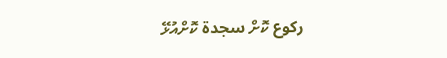ركوع ކޮށް سجدة ކޮށްއުޅޭ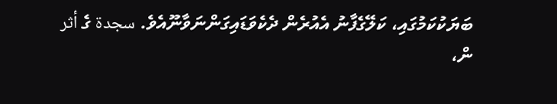ބަޔަކުކަމުގައި، ކަލޭގެފާނު އެއުރެން ދެކެވަޑައިގަންނަވާނޫއެވެ. سجدة ގެ أثر ން،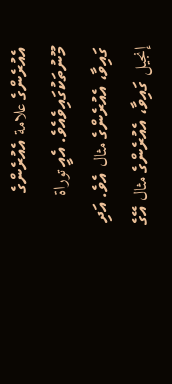އެއުރެންގެ علامة އެއުރެންގެ މޫނުތަކުގައިވެއެވެ. އެއީ توراة ގައިވާ، އެއުރެންގެ مثال އެވެ. އަދި إنجيل ގައިވާ، އެއުރެންގެ مثال އޭގެ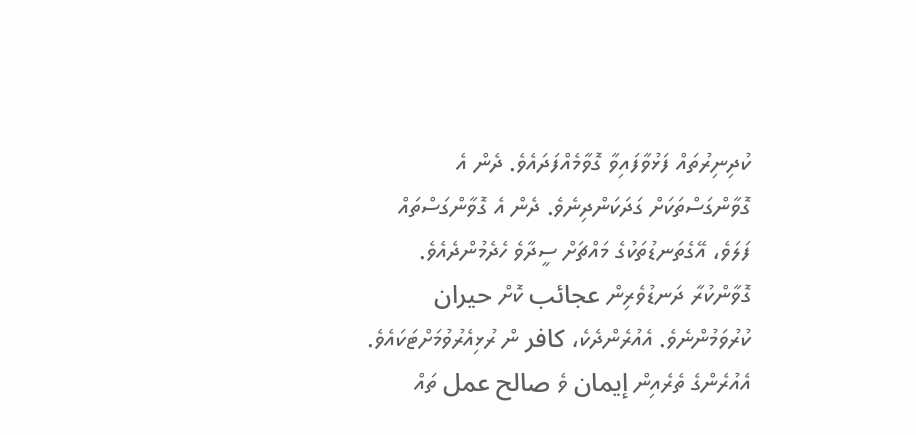ކުދިނިރުތައް ފަޅުވާފައިވާ ގޮވާމެއްފަދައެވެ. ދެން އެ ގޮވާންގަސްތަކަށް ގަދަކަންދިނެވެ. ދެން އެ ގޮވާންގަސްތައް ފަލަވެ، އޭގެތަނޑުތަކުގެ މައްޗަށް ސީދާވެ ހެދެމުންދެއެވެ. ގޮވާންކުރާ ދަނޑުވެރިން عجائب ކޮށް حيران ކުރުވަމުންނެވެ. އެއުރެންދެކެ، كافر ން ރުޅިއެރުވުމަށްޓަކައެވެ. އެއުރެންގެ ތެރެއިން إيمان ވެ صالح عمل ތައް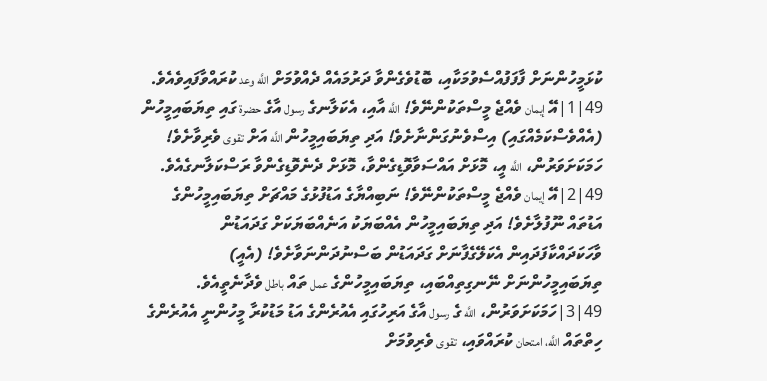ކުޅަމީހުންނަށް ފާފަފުއްސެވުމަކާއި، ބޮޑުވެގެންވާ ދަރުމައެއް ދެއްވުމަށް اللَّه وعد ކުރައްވާފައިވެއެވެ. 49|1|އޭ إيمان ވެއްޖެ މީސްތަކުންނޭވެ! اللَّه އާއި، އެކަލާނގެ رسول އާގެ حضرة ގައި ތިޔަބައިމީހުން (އެއްވެސްކަމެއްގައި) އިސްވެނުގަންނާށެވެ! އަދި ތިޔަބައިމީހުން اللَّه އަށް تقوى ވެރިވާށެވެ! ހަމަކަށަވަރުން، اللَّه އީ، މޮޅަށް އައްސަވާވޮޑިގެންވާ، މޮޅަށް ދެނެވޮޑިގެންވާ ރަސްކަލާނގެއެވެ. 49|2|އޭ إيمان ވެއްޖެ މީސްތަކުންނޭވެ! ނަބިއްޔާގެ އަޑުފުޅުގެ މައްޗަށް ތިޔަބައިމީހުންގެ އަޑުތައް ނޫފުލާށެވެ! އަދި ތިޔަބައިމީހުން އެއްބަޔަކު އަނެއްބަޔަކަށް ގަދައަޑުން ވާހަކަދައްކާފަދައިން އެކަލޭގެފާނަށް ގަދައަޑުން ބަސްނުދަންނަވާށެވެ! (އެއީ) ތިޔަބައިމީހުންނަށް ނޭނގިތިއްބައި، ތިޔަބައިމީހުންގެ عمل ތައް باطل ވެދާނެތީއެވެ. 49|3|ހަމަކަށަވަރުން، اللَّه ގެ رسول އާގެ އަރިހުގައި އެއުރެންގެ އަޑު މަޑުކުރާ މީހުންނީ އެއުރެންގެ ހިތްތައް اللَّه، امتحان ކުރައްވައި، تقوى ވެރިވުމަށް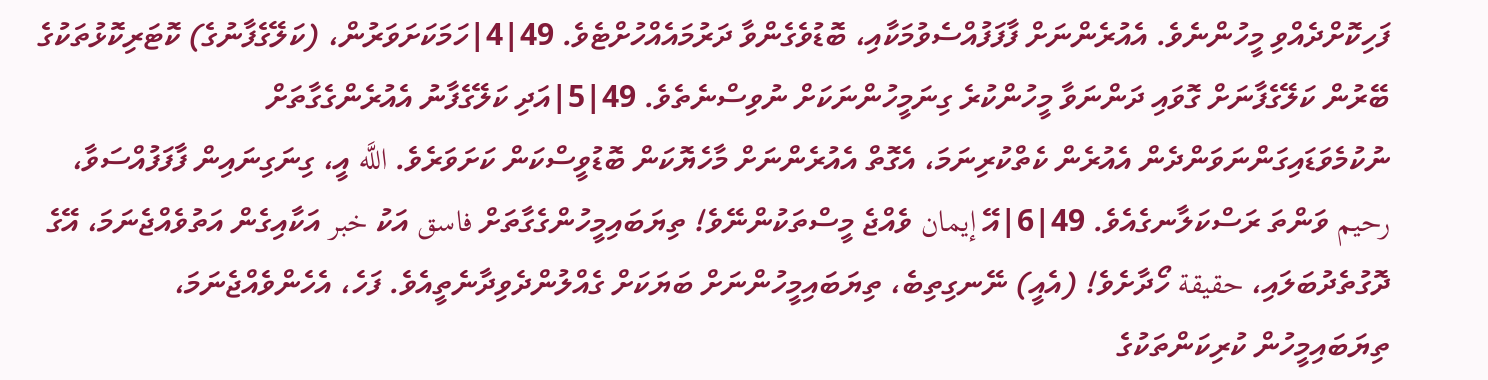ފަހިކޮށްދެއްވި މީހުންނެވެ. އެއުރެންނަށް ފާފަފުއްސެވުމަކާއި، ބޮޑުވެގެންވާ ދަރުމައެއްހުށްޓެވެ. 49|4|ހަމަކަށަވަރުން، (ކަލޭގެފާނުގެ) ކޮޓަރިކޮޅުތަކުގެ ބޭރުން ކަލޭގެފާނަށް ގޮވައި ދަންނަވާ މީހުންކުރެ ގިނަމީހުންނަކަށް ނުވިސްނެތެވެ. 49|5|އަދި ކަލޭގެފާނު އެއުރެންގެގާތަށް ނުކުމެވަޑައިގަންނަވަންދެން އެއުރެން ކެތްކުރިނަމަ، އެގޮތް އެއުރެންނަށް މާހެޔޮކަން ބޮޑުވީސްކަން ކަށަވަރެވެ. اللَّه އީ، ގިނަގިނައިން ފާފަފުއްސަވާ، رحيم ވަންތަ ރަސްކަލާނގެއެވެ. 49|6|އޭ إيمان ވެއްޖެ މީސްތަކުންނޭވެ! ތިޔަބައިމީހުންގެގާތަށް فاسق އަކު خبر އަކާއިގެން އަތުވެއްޖެނަމަ، އޭގެ ދޮގުތެދުބަލައި، حقيقة ހޯދާށެވެ! (އެއީ) ނޭނގިތިބެ، ތިޔަބައިމީހުންނަށް ބަޔަކަށް ގެއްލުންދެވިދާނެތީއެވެ. ފަހެ، އެހެންވެއްޖެނަމަ، ތިޔަބައިމީހުން ކުރިކަންތަކުގެ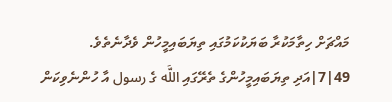މައްޗަށް ހިތާމަކުރާ ބަޔަކުކަމުގައި ތިޔަބައިމީހުން ވެދާނެތެވެ. 49|7|އަދި ތިޔަބައިމީހުންގެ ތެރޭގައި اللَّه ގެ رسول އާ ހުންނެވިކަން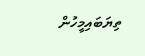ތިޔަބައިމީހުން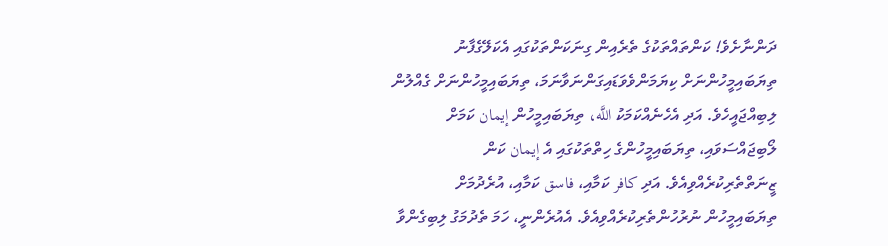ދަންނާށެވެ! ކަންތައްތަކުގެ ތެރެއިން ގިނަކަންތަކުގައި އެކަލޭގެފާނު ތިޔަބައިމީހުންނަށް ކިޔަމަންވެވަޑައިގަންނަވާނަމަ، ތިޔަބައިމީހުންނަށް ގެއްލުން ލިބިއްޖައީހެވެ. އަދި އެހެނެއްކަމަކު اللَّه، ތިޔަބައިމީހުން إيمان ކަމަށް ލޯބިޖައްސަވައި، ތިޔަބައިމީހުންގެ ހިތްތަކުގައި އެ إيمان ކަން ޒީނަތްތެރިކުރެއްވިއެވެ. އަދި كافر ކަމާއި، فاسق ކަމާއި، އުރެދުމަށް ތިޔަބައިމީހުން ނުރުހުންތެރިކުރެއްވިއެވެ. އެއުރެންނީ، ހަމަ ތެދުމަގު ލިބިގެންވާ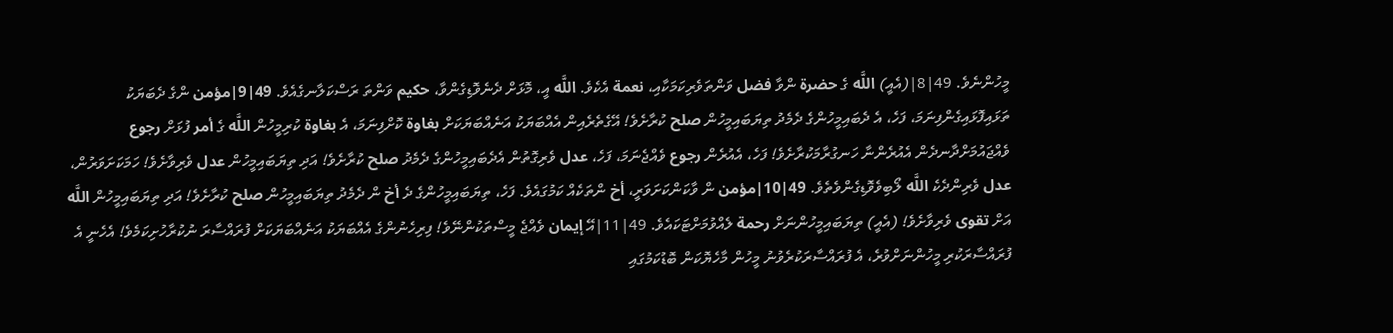މީހުންނެވެ. 49|8|(އެއީ) اللَّه ގެ حضرة ންވާ فضل ވަންތަވެރިކަމަކާއި، نعمة އެކެވެ. اللَّه އީ، މޮޅަށް ދެނެވޮޑިގެންވާ، حكيم ވަންތަ ރަސްކަލާނގެއެވެ. 49|9|مؤمن ންގެ ދެބަޔަކު ތަޅައިފޮޅައިގެންފިނަމަ، ފަހެ، އެ ދެބައިމީހުންގެ ދެމެދު ތިޔަބައިމީހުން صلح ކުރާށެވެ! އޭގެތެރެއިން އެއްބަޔަކު އަނެއްބަޔަކަށް بغاوة ކޮށްފިނަމަ، އެ بغاوة ކުރިމީހުން اللَّه ގެ أمر ފުޅަށް رجوع ވެއްޖައުމަށްދާނދެން އެއުރެންނާ ހަނގުރާމަކުރާށެވެ! ފަހެ، އެއުރެން رجوع ވެއްޖެނަމަ، ފަހެ، عدل ވެރިގޮތުން އެދެބައިމީހުންގެ ދެމެދު صلح ކުރާށެވެ! އަދި ތިޔަބައިމީހުން عدل ވެރިވާށެވެ! ހަމަކަށަވަރުން، عدل ވެރިންދެކެ اللَّه ލޯބިވެވޮޑިގެންވެތެވެ. 49|10|مؤمن ން ވާކަންކަށަވަރީ، أخ ންތަކެއް ކަމުގައެވެ. ފަހެ، ތިޔަބައިމީހުންގެ ދެ أخ ން ދެމެދު ތިޔަބައިމީހުން صلح ކުރާށެވެ! އަދި ތިޔަބައިމީހުން اللَّه އަށް تقوى ވެރިވާށެވެ! (އެއީ) ތިޔަބައިމީހުންނަށް رحمة ލެއްވުމަށްޓަކައެވެ. 49|11|އޭ إيمان ވެއްޖެ މީސްތަކުންނޭވެ! ފިރިހެނުންގެ އެއްބަޔަކު އަނެއްބަޔަކަށް ފުރައްސާރަ ނުކުރާހުށިކަމެވެ! އެހެނީ އެ ފުރައްސާރަކުރި މީހުންނަށްވުރެ، އެ ފުރައްސާރަކުރެވުނު މީހުން މާހެޔޮކަން ބޮޑުކަމުގައި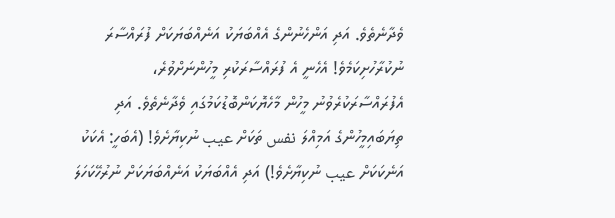ވެދާނެތެވެ. އަދި އަންހެނުންގެ އެއްބަޔަކު އަނެއްބަޔަކަށް ފުރައްސާރަ ނުކުރާހުށިކަމެވެ! އެހެނީ އެ ފުރައްސާރަކުރި މީހުންނަށްވުރެ، އެފުރައްސާރަކުރެވުނު މީހުން މާހެޔޮކަންބޮޑުކަމުގައި ވެދާނެތެވެ. އަދި ތިޔަބައިމީހުންގެ އަމިއްލަ نفس ތަކަށް عيب ނުކިޔާށެވެ! (އެބަހީ: އެކަކު އަނެކަކަށް عيب ނުކިޔާށެވެ!) އަދި އެއްބަޔަކު އަނެއްބަޔަކަށް ނުރުހޭކަހަލަ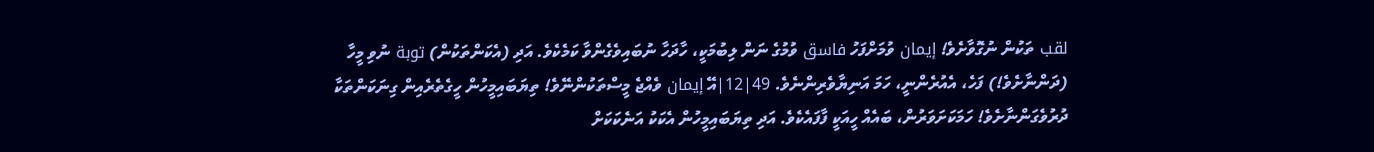لقب ތަކުން ނުގޮވާށެވެ! إيمان ވުމަށްފަހު فاسق ވުމުގެ ނަން ލިބުމަކީ، ހާދަހާ ނުބައިވެގެންވާ ކަމެކެވެ. އަދި (އެކަންތަކުން) توبة ނުވި މީހާ (ދަންނާށެވެ!) ފަހެ، އެއުރެންނީ، ހަމަ އަނިޔާވެރިންނެވެ. 49|12|އޭ إيمان ވެއްޖެ މީސްތަކުންނޭވެ! ތިޔަބައިމީހުން ހީގެތެރެއިން ގިނަކަންތަކާ ދުރުވެގަންނާށެވެ! ހަމަކަށަވަރުން، ބައެއް ހީއަކީ ފާފައެކެވެ. އަދި ތިޔަބައިމީހުން އެކަކު އަނެކަކަށް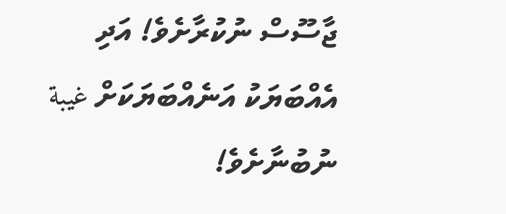ޖާސޫސް ނުކުރާށެވެ! އަދި އެއްބަޔަކު އަނެއްބަޔަކަށް غيبة ނުބުނާށެވެ!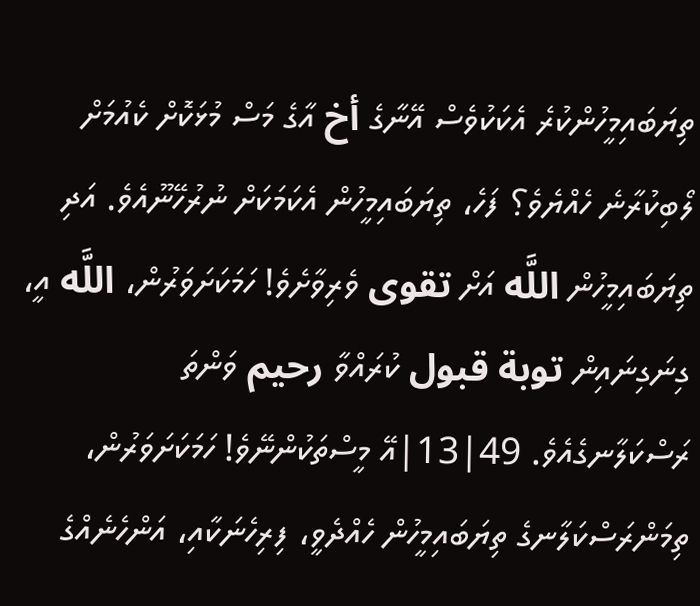ތިޔަބައިމީހުންކުރެ އެކަކުވެސް އޭނާގެ أخ އާގެ މަސް މުޅަކޮށް ކެއުމަށް ލޯބިކުރާނެ ހެއްޔެވެ؟ ފަހެ، ތިޔަބައިމީހުން އެކަމަކަށް ނުރުހޭނޫއެވެ. އަދި ތިޔަބައިމީހުން اللَّه އަށް تقوى ވެރިވާށެވެ! ހަމަކަށަވަރުން، اللَّه އީ، ގިނަގިނައިން توبة قبول ކުރައްވާ رحيم ވަންތަ ރަސްކަލާނގެއެވެ. 49|13|އޭ މީސްތަކުންނޭވެ! ހަމަކަށަވަރުން، ތިމަންރަސްކަލާނގެ ތިޔަބައިމީހުން ހެއްދެވީ، ފިރިހެނަކާއި، އަންހެނެއްގެ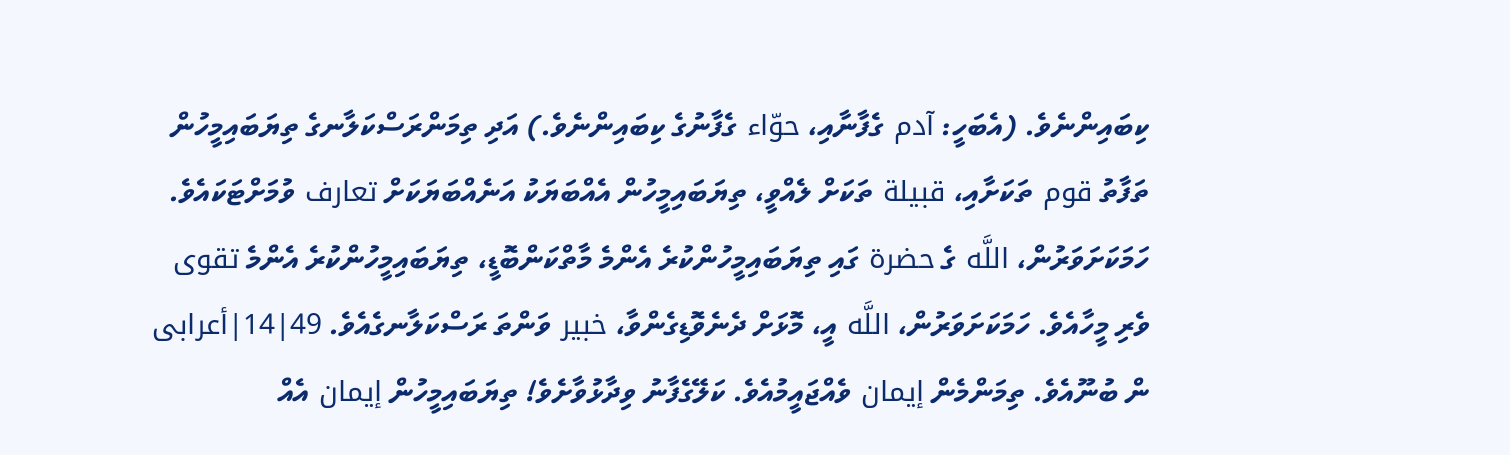ކިބައިންނެވެ. (އެބަހީ: آدم ގެފާނާއި، حوّاء ގެފާނުގެ ކިބައިންނެވެ.) އަދި ތިމަންރަސްކަލާނގެ ތިޔަބައިމީހުން ތަފާތު قوم ތަކަށާއި، قبيلة ތަކަށް ލެއްވީ، ތިޔަބައިމީހުން އެއްބަޔަކު އަނެއްބަޔަކަށް تعارف ވުމަށްޓަކައެވެ. ހަމަކަށަވަރުން، اللَّه ގެ حضرة ގައި ތިޔަބައިމީހުންކުރެ އެންމެ މާތްކަންބޮޑީ، ތިޔަބައިމީހުންކުރެ އެންމެ تقوى ވެރި މީހާއެވެ. ހަމަކަށަވަރުން، اللَّه އީ، މޮޅަށް ދެނެވޮޑިގެންވާ، خبير ވަންތަ ރަސްކަލާނގެއެވެ. 49|14|أعرابى ން ބުނޫއެވެ. ތިމަންމެން إيمان ވެއްޖައީމުއެވެ. ކަލޭގެފާނު ވިދާޅުވާށެވެ! ތިޔަބައިމީހުން إيمان އެއް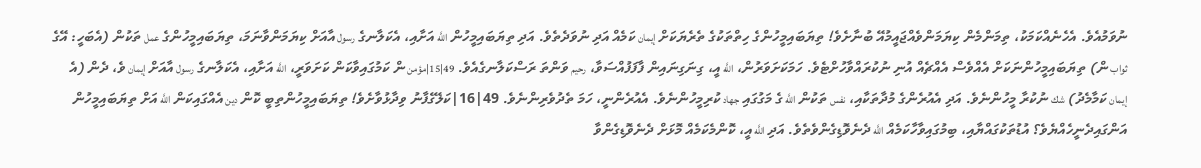ނުވަމުއެވެ. އެހެނެއްކަމަކު، ތިމަންމެން ކިޔަމަންވެއްޖައީމުއޭ ބުނާށެވެ! ތިޔަބައިމީހުންގެ ހިތްތަކުގެ ތެރެޔަކަށް إيمان ކަމެއް އަދި ނުވަދެތެވެ. އަދި ތިޔަބައިމީހުން اللَّه އަށާއި، އެކަލާނގެ رسول އާއަށް ކިޔަމަންވާނަމަ، ތިޔަބައިމީހުންގެ عمل ތަކުން (އެބަހީ: އޭގެ ثواب ން) ތިޔަބައިމީހުންނަކަށް އެއްވެސް އެއްޗެއް އުނި ނުކުރައްވާހުށްޓެވެ. ހަމަކަށަވަރުން، اللَّه އީ، ގިނަގިނައިން ފާފަފުއްސަވާ، رحيم ވަންތަ ރަސްކަލާނގެއެވެ. 49|15|مؤمن ން ކަމުގައިވާކަން ކަށަވަރީ، اللَّه އަށާއި، އެކަލާނގެ رسول އާއަށް إيمان ވެ، ދެން (އެ إيمان ކަމާމެދު) شك ނުކުރާ މީހުންނެވެ. އަދި އެއުރެންގެ މުދާތަކާއި، نفس ތަކުން اللَّه ގެ މަގުގައި جهاد ކުރިމީހުންނެވެ. އެއުރެންނީ، ހަމަ ތެދުވެރިންނެވެ. 49|16|ކަލޭގެފާނު ވިދާޅުވާށެވެ! ތިޔަބައިމީހުންތިބީ ކޮން دين އެއްގައިކަން اللَّه އަށް ތިޔަބައިމީހުން އަންގައިދެނީހެއްޔެވެ؟ އުޑުތަކުގައްޔާއި، ބިމުގައިވާހާކަމެއް اللَّه ދެނެވޮޑިގެންވެތެވެ. އަދި اللَّه އީ، ކޮންމެކަމެއް މޮޅަށް ދެނެވޮޑިގެންވާ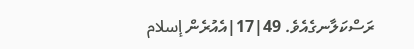ރަސްކަލާނގެއެވެ. 49|17|އެއުރެން إسلام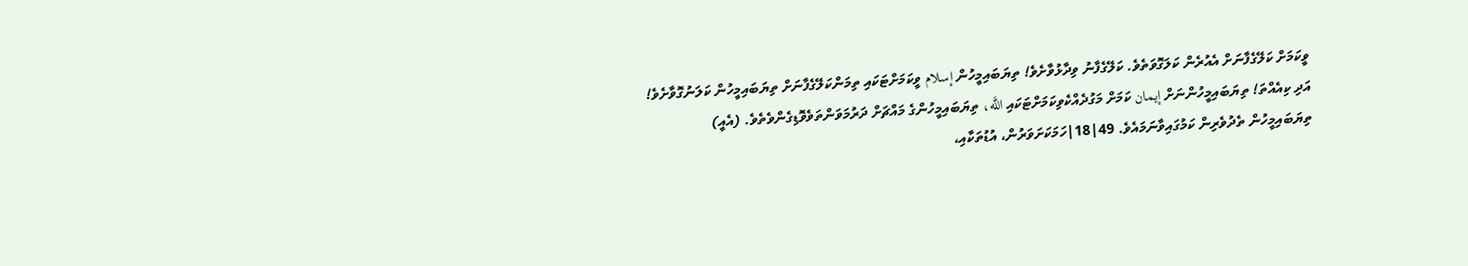ވީކަމަށް ކަލޭގެފާނަށް އެއުރެން ކަލަގޮވަތެވެ. ކަލޭގެފާނު ވިދާޅުވާށެވެ! ތިޔަބައިމީހުން إسلام ވީކަމަށްޓަކައި ތިމަންކަލޭގެފާނަށް ތިޔަބައިމީހުން ކަލަނުގޮވާށެވެ! އަދި ކިއެއްތަ! ތިޔަބައިމީހުންނަށް إيمان ކަމަށް މަގުދެއްކެވިކަމަށްޓަކައި اللَّه، ތިޔަބައިމީހުންގެ މައްޗަށް ދަރުމަވަންތަވެވޮޑިގެންވެތެވެ. (އެއީ) ތިޔަބައިމީހުން ތެދުވެރިން ކަމުގައިވާނަމައެވެ. 49|18|ހަމަކަށަވަރުން، އުޑުތަކާއި،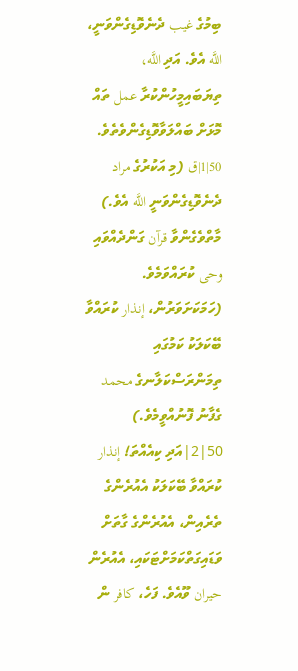ބިމުގެ غيب ދެނެވޮޑިގެންވަނީ، اللَّه އެވެ. އަދި اللَّه، ތިޔަބައިމީހުންކުރާ عمل ތައް މޮޅަށް ބައްލަވާވޮޑިގެންވެތެވެ. 50|1|ق (މި އަކުރުގެ مراد ދެނެވޮޑިގެންވަނީ اللَّه އެވެ.) މާތްވެގެންވާ قرآن ގަންދެއްވައި وحى ކުރައްވަމެވެ. (ހަމަކަށަވަރުން، إنذار ކުރައްވާ ބޭކަލަކު ކަމުގައި ތިމަންރަސްކަލާނގެ محمد ގެފާނު ފޮނުއްވީމެވެ.) 50|2|އަދި ކިއެއްތަ! إنذار ކުރައްވާ ބޭކަލަކު އެއުރެންގެ ތެރެއިން، އެއުރެންގެ ގާތަށް ވަޑައިގަތްކަމަށްޓަކައި، އެއުރެން حيران ވޫއެވެ. ފަހެ، كافر ން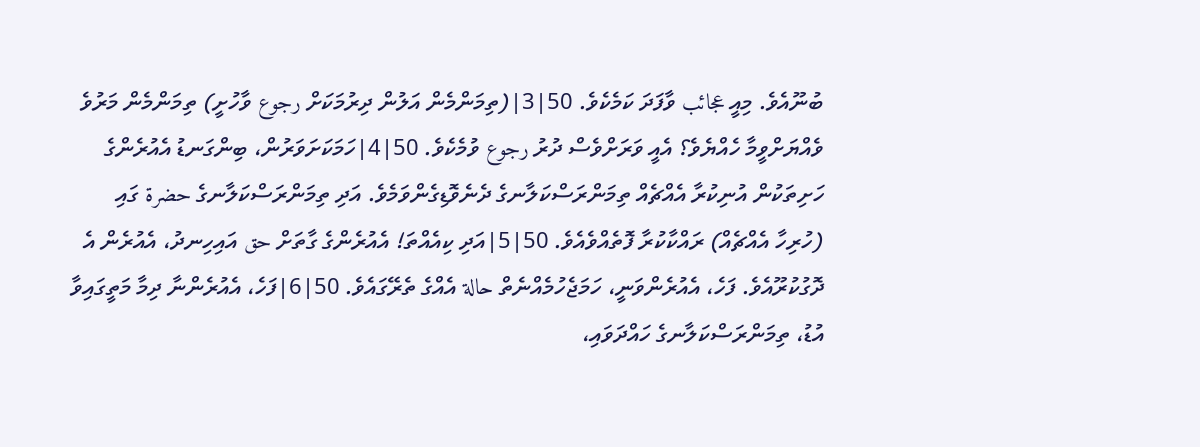ބުނޫއެވެ. މިއީ عجائب ވާފަދަ ކަމެކެވެ. 50|3|(ތިމަންމެން އަލުން ދިރުމަކަށް رجوع ވާހުށީ) ތިމަންމެން މަރުވެ ވެއްޔަށްވީމާ ހެއްޔެވެ؟ އެއީ ވަރަށްވެސް ދުރު رجوع ވުމެކެވެ. 50|4|ހަމަކަށަވަރުން، ބިންގަނޑު އެއުރެންގެ ހަށިތަކުން އުނިކުރާ އެއްޗެއް ތިމަންރަސްކަލާނގެ ދެނެވޮޑިގެންވަމެވެ. އަދި ތިމަންރަސްކަލާނގެ حضرة ގައި (ހުރިހާ އެއްޗެއް) ރައްކާކުރާ ފޮތެއްވެއެވެ. 50|5|އަދި ކިއެއްތަ! އެއުރެންގެ ގާތަށް حق އައިހިނދު، އެއުރެން އެ ދޮގުކުރޫއެވެ. ފަހެ، އެއުރެންވަނީ، ހަމަޖެހުމެއްނެތް حالة އެއްގެ ތެރޭގައެވެ. 50|6|ފަހެ، އެއުރެންނާ ދިމާ މަތީގައިވާ އުޑު، ތިމަންރަސްކަލާނގެ ހައްދަވައި،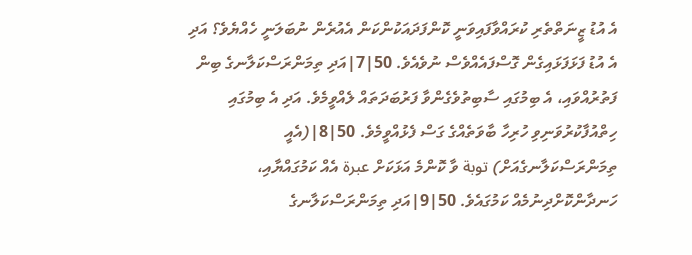އެ އުޑު ޒީނަތްތެރި ކުރައްވާފައިވަނީ ކޮންފަދައަކުންކަން އެއުރެން ނުބަލަނީ ހެއްޔެވެ؟ އަދި އެ އުޑު ފަޅަފަޅައިގެން ގޮސްފައެއްވެސް ނުވެއެވެ. 50|7|އަދި ތިމަންރަސްކަލާނގެ ބިން ފަތުރުއްވައި، އެ ބިމުގައި ސާބިތުވެގެންވާ ފަރުބަދަތައް ލެއްވީމެވެ. އަދި އެ ބިމުގައި ހިތްއުފާކުރުވަނިވި ހުރިހާ ބާވަތެއްގެ ގަސް ފެޅުއްވީމެވެ. 50|8|(އެއީ ތިމަންރަސްކަލާނގެއަށް) توبة ވާ ކޮންމެ އަޅަކަށް عبرة އެއް ކަމުގައްޔާއި، ހަނދާންކޮށްދިނުމެއް ކަމުގައެވެ. 50|9|އަދި ތިމަންރަސްކަލާނގެ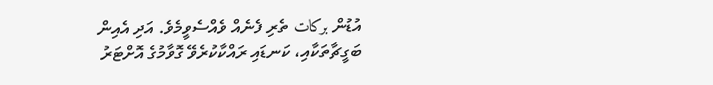އުޑުން بركات ތެރި ފެނެއް ވެއްސެވީމެވެ. އަދި އެއިން ބަގީޗާތަކާއި، ކަނޑައި ރައްކާކުރެވޭ ގޮވާމުގެ އޮށްޓަރު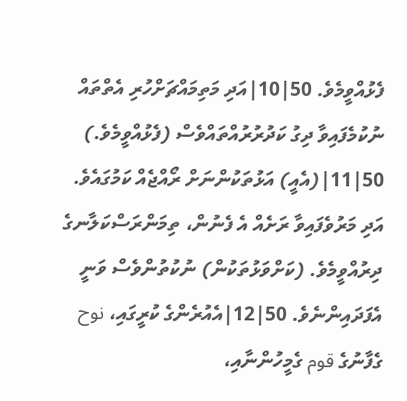ފެޅުއްވީމެވެ. 50|10|އަދި މަތިމައްޗަށްހުރި އެތްތައް ނުކުމެފައިވާ ދިގު ކަދުރުރުއްތައްވެސް (ފެޅުއްވީމެވެ.) 50|11|(އެއީ) އަޅުތަކުންނަށް ރޯއްޖެއް ކަމުގައެވެ. އަދި މަރުވެފައިވާ ރަށެއް އެ ފެނުން، ތިމަންރަސްކަލާނގެ ދިރުއްވީމެވެ. (ކަށްވަޅުތަކުން) ނުކުތުންވެސް ވަނީ އެފަދައިންނެވެ. 50|12|އެއުރެންގެ ކުރީގައި، نوح ގެފާނުގެ قوم ގެމީހުންނާއި،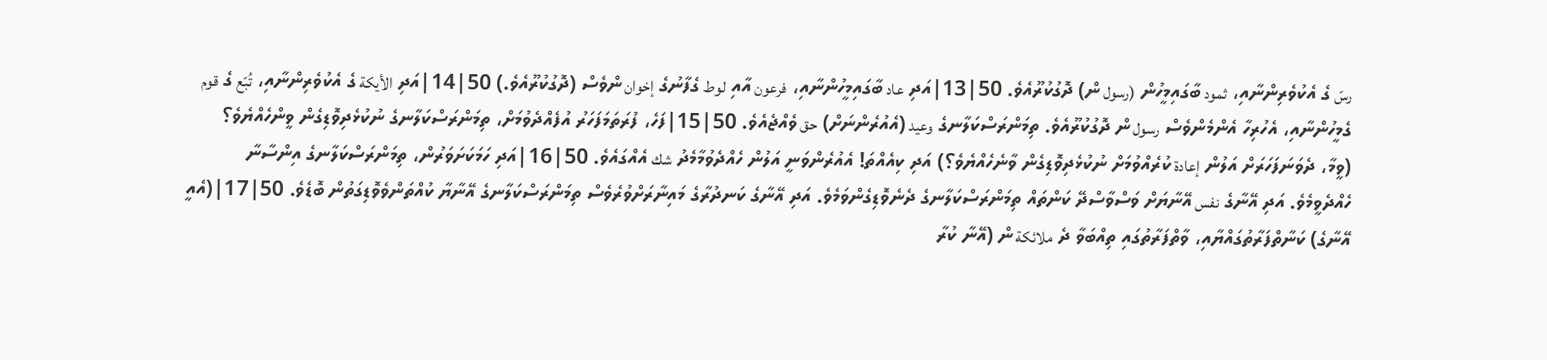رسّ ގެ އެކުވެރިންނާއި، ثمود ބާގައިމީހުން (رسول ން) ދޮގުކުރޫއެވެ. 50|13|އަދި عاد ބާގައިމީހުންނާއި، فرعون އާއި لوط ގެފާނުގެ إخوان ންވެސް (ދޮގުކުރޫއެވެ.) 50|14|އަދި الأيكة ގެ އެކުވެރިންނާއި، تُبّع ގެ قوم ގެމީހުންނާއި، އެހުރިހާ އެންމެންވެސް رسول ން ދޮގުކުރޫއެވެ. ތިމަންރަސްކަލާނގެ وعيد (އެއުރެންނަށް) حق ވެއްޖެއެވެ. 50|15|ފަހެ، ފުރަތަމަފަހަރު އުފެއްދެވުމަށް، ތިމަންރަސްކަލާނގެ ނުކުޅެދިވޮޑިގެން ވީންހެއްޔެވެ؟ (ވީމާ، ދެވަނަފަހަރަށް އަލުން إعادة ކުރެއްވުމަށް ނުކުޅެދިވޮޑިގެން ވާނެހެއްޔެވެ؟) އަދި ކިއެއްތަ! އެއުރެންވަނީ އަލުން ހެއްދެވުމާމެދު شك އެއްގައެވެ. 50|16|އަދި ހަމަކަށަވަރުން، ތިމަންރަސްކަލާނގެ އިންސާނާ ހެއްދެވީމެވެ. އަދި އޭނާގެ نفس އޭނާޔަށް ވަސްވާސްދޭ ކަންތައް ތިމަންރަސްކަލާނގެ ދެނެވޮޑިގެންވަމެވެ. އަދި އޭނާގެ ކަނދުރާގެ މައިނާރަށްވުރެވެސް ތިމަންރަސްކަލާނގެ އޭނާޔާ ކުއްތަންވެވޮޑިގަތުން ބޮޑެވެ. 50|17|(އެއީ އޭނާގެ) ކަނާތްފަރާތުގައްޔާއި، ވާތްފަރާތުގައި ތިއްބަވާ ދެ ملائكة ން (އޭނާ ކުރާ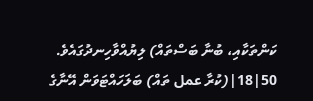ކަންތަކާއި، ބުނާ ބަސްތައް) ލިޔުއްވާހިނދުގައެވެ. 50|18|(ކުރާ عمل ތައް) ބަލަހައްޓަވަން އޭނާގެ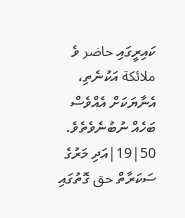ކައިރީގައި حاضر ވެ ملائكة އަކުނެތި، އެނާޔަކަށް އެއްވެސް ބަހެއް ނުބުނެވެތެވެ. 50|19|އަދި މަރުގެ ސަކަރާތް حق ގޮތުގައި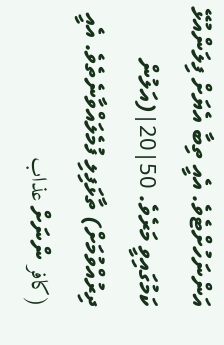އަންނަހުށްޓެވެ. އެއީ ތިބާ އެޔަށް ފިލަންއުޅޭ ކަމުގައިވީ މަރެވެ. 50|20|(އަލުން ދިރުއްވުމަށް) ތާޅަފިލި ފުމެލައްވާނެތެވެ. އެއީ (كافر ންނަށް عذاب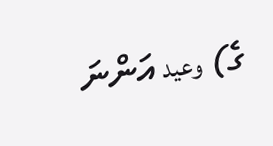ގެ) وعيد އަންނަ